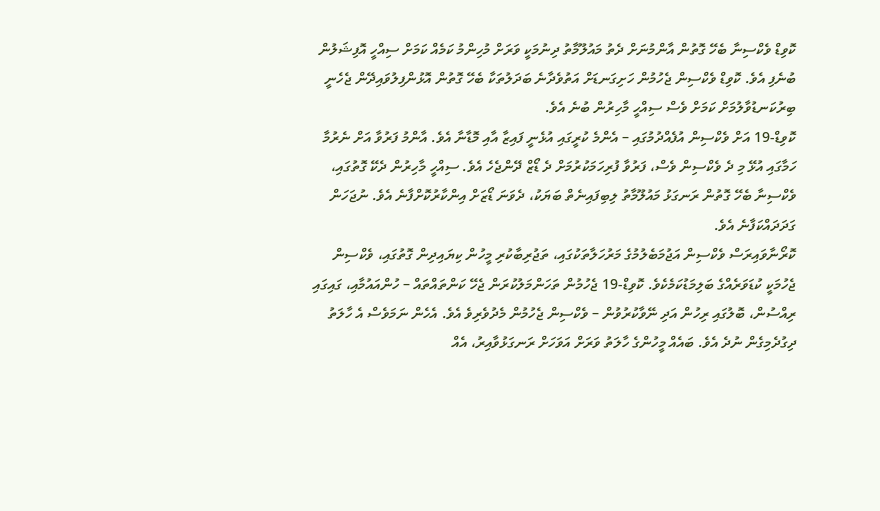ކޮވިޑް ވެކްސިނާ ބެހޭ ގޮތުން އާންމުނަށް ދެތު މައުލޫމާތު ދިނުމަކީ ވަރަށް މުހިންމު ކަމެއް ކަމަށް ސިއްހީ އޮފިޝަލުން ބުނެފި އެވެ. ކޮވިޑް ވެކްސިން ޖެހުމުން ހަށިގަނޑަށް އަތުވެދާނެ ބަދަލުތަކާ ބެހޭ ގޮތުން އޮޅުންފިލުވައިދޭން ޖެހެނީ ބިރުކަނޑުވާލުމަށް ކަމަށް ވެސް ސިއްހީ މާހިރުން ބުނެ އެވެ.
ކޮވިޑް-19 އަށް ވެކްސިން އުފެއްދުމުގައި – އެންމެ ކުރީގައި އުޅެނީ ފައިޒާ އާއި މޮޑާނާ އެވެ. އާންމު ފަރުވާ އަށް ނެރުމާ ހަމާގައި އުޅޭ މި ދެ ވެކްސިން ވެސް، ފަރުވާ ފުރިހަމަކުރުމަށް ދެ ޑޯޒް ދޭންޖެހެ އެވެ. ސިއްހީ މާހިރުން ދެކޭ ގޮތުގައި، ވެކްސިނާ ބެހޭ ގޮތުން ރަނގަޅު މައުލޫމާތު ލިބިފައިނެތް ބަޔަކު، ދެވަނަ ޑޯޒަށް އިންކާރުކޮށްފާނެ އެވެ. ނުޖަހަން ގަދަދައްކަފާނެ އެވެ.
ކޮރޯނާވައިރަސް ވެކްސިން އަޖުމަބެލުމުގެ މަރުހަލާތަކުގައި، ތަޖުރިބާކުރި މީހުން ކިޔައިދިން ގޮތުގައި، ވެކްސިން ޖެހުމަކީ ކުޑަވަރެއްގެ ބަލިމަޑުކަމެކެވެ. ކޮވިޑް-19 ޖެހުމުން ތަހަންމަލުކުރަން ޖެހޭ ކަންތައްތައް – ހުންއައުމާއި، ގައިގައި ރިއްސުން، ބޮލުގައި ރިހުން އަދި ނޭވާކުރުވުން – ވެކްސިން ޖެހުމުން މެދުވެރިވެ އެވެ. އެހެން ނަމަވެސް އެ ހާލަތު ދިގުދެމިގެން ނުދެ އެވެ. ބައެއް މީހުންގެ ހާލަތު ވަރަށް އަވަހަށް ރަނގަޅުވާއިރު، އެއް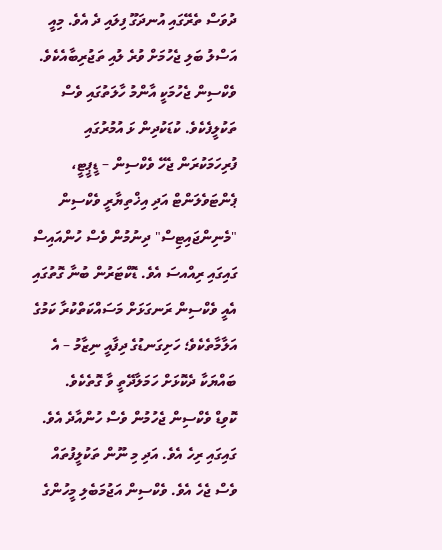ދުވަސް ތެރޭގައި އުނދަގޫ ފިލައި ދެ އެވެ. މިއީ އަސްލު ބަލި ޖެހުމަށް ވުރެ ލުއި ތަޖުރިބާއެކެވެ.
ވެކްސިން ޖެހުމަކީ އާންމު ހާލަތުގައި ވެސް ތަކުލީފެކެވެ. ކުޑަކުދިން ޅަ އުމުރުގައި ފުރިހަމަކުރަން ޖެހޭ ވެކްސިން – ޑީޕީޓީ، ޕެންޓަވެލަންޓް އަދި އިޚްތިޔާރީ ވެކްސިން "މެނިންޖައިޓިސް" ދިނުމުން ވެސް ހުންއައިސް ގައިގައި ރިއްއސަ އެވެ. ޑޮކްޓަރުން ބުނާ ގޮތުގައި އެއީ ވެކްސިން ރަނގަޅަށް މަސައްކަތްކުރާ ކަމުގެ އަލާމާތެކެވެ؛ ހަށިގަނޑުގެ ދިފާއީ ނިޒާމު – އެ ބައްޔަކާ ދެކޮޅަށް ހަމަލާދޭތީ ވާ ގޮތެކެވެ.
ކޮވިޑް ވެކްސިން ޖެހުމުން ވެސް ހުންއާދެ އެވެ. ގައިގައި ރިހެ އެވެ. އަދި މި ނޫން ތަކުލީފުތައް ވެސް ޖެހެ އެވެ. ވެކްސިން އަޖުމަބެލި މީހުންގެ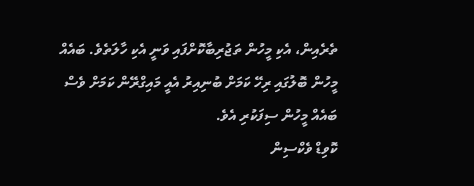ތެރެއިން، އެކި މީހުން ތަޖުރިބާކޮށްފައި ވަނީ އެކި ހާލަތެވެ. ބައެއް މީހުން ބޮލުގައި ރިހޭ ކަމަށް ބުނިއިރު އެއީ މައިގްރޭން ކަމަށް ވެސް ބައެއް މީހުން ސިފަކުރި އެވެ.
ކޮވިޑް ވެކްސިން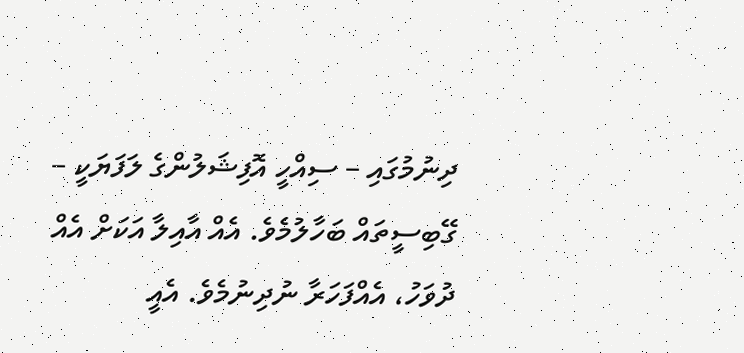ދިނުމުގައި – ސިއްހީ އޮފިޝަލުންގެ ލަފަޔަކީ – ގޭބިސީތައް ބަހާލުމެވެ. އެއް އާއިލާ އަކަށް އެއް ދުވަހު، އެއްފަހަރާ ނުދިނުމެވެ. އެއީ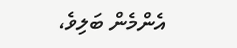އެންމެން ބަލިވެ،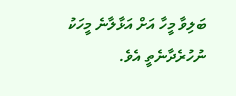ބަލިވާ މީހާ އަށް އަޅާލާނެ މީހަކު ނުހުރެދާނެތީ އެވެ.